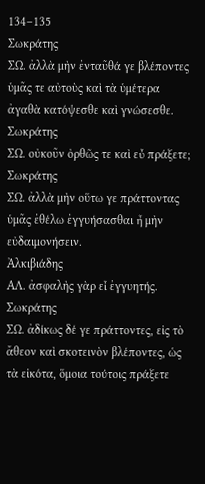134–135
Σωκράτης
ΣΩ. ἀλλὰ μὴν ἐνταῦθά γε βλέποντες ὑμᾶς τε αὐτοὺς καὶ τὰ ὑμέτερα ἀγαθὰ κατόψεσθε καὶ γνώσεσθε.
Σωκράτης
ΣΩ. οὐκοῦν ὀρθῶς τε καὶ εὖ πράξετε;
Σωκράτης
ΣΩ. ἀλλὰ μὴν οὕτω γε πράττοντας ὑμᾶς ἐθέλω ἐγγυήσασθαι ἦ μὴν εὐδαιμονήσειν.
Ἀλκιβιάδης
ΑΛ. ἀσφαλὴς γὰρ εἶ ἐγγυητής.
Σωκράτης
ΣΩ. ἀδίκως δέ γε πράττοντες, εἰς τὸ ἄθεον καὶ σκοτεινὸν βλέποντες, ὡς τὰ εἰκότα, ὅμοια τούτοις πράξετε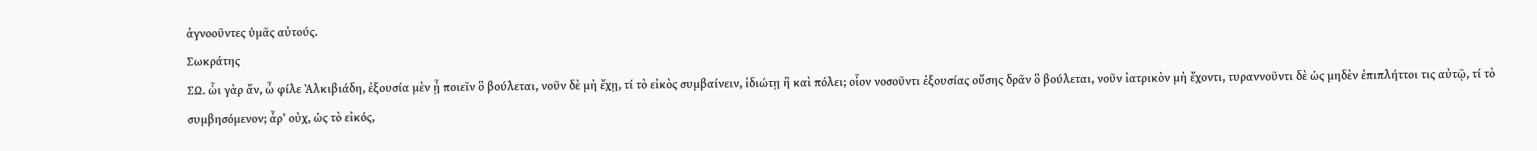ἀγνοοῦντες ὑμᾶς αὐτούς.
Σωκράτης
ΣΩ. ὧι γὰρ ἄν, ὦ φίλε Ἀλκιβιάδη, ἐξουσία μὲν ᾖ ποιεῖν ὃ βούλεται, νοῦν δὲ μὴ ἔχῃ, τί τὸ εἰκὸς συμβαίνειν, ἰδιώτῃ ἢ καὶ πόλει; οἷον νοσοῦντι ἐξουσίας οὔσης δρᾶν ὃ βούλεται, νοῦν ἰατρικὸν μὴ ἔχοντι, τυραννοῦντι δὲ ὡς μηδὲν ἐπιπλήττοι τις αὐτῷ, τί τὸ συμβησόμενον; ἆρʼ οὐχ, ὡς τὸ εἰκός,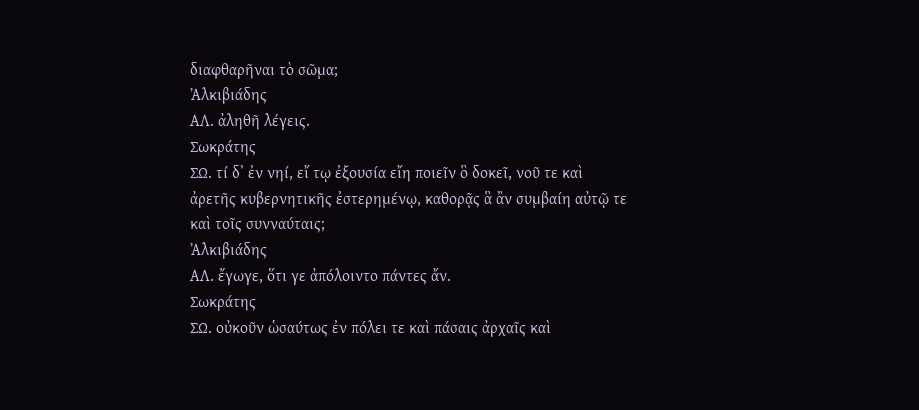διαφθαρῆναι τὸ σῶμα;
Ἀλκιβιάδης
ΑΛ. ἀληθῆ λέγεις.
Σωκράτης
ΣΩ. τί δʼ ἐν νηί, εἴ τῳ ἐξουσία εἴη ποιεῖν ὃ δοκεῖ, νοῦ τε καὶ ἀρετῆς κυβερνητικῆς ἐστερημένῳ, καθορᾷς ἃ ἂν συμβαίη αὐτῷ τε καὶ τοῖς συνναύταις;
Ἀλκιβιάδης
ΑΛ. ἔγωγε, ὅτι γε ἀπόλοιντο πάντες ἄν.
Σωκράτης
ΣΩ. οὐκοῦν ὡσαύτως ἐν πόλει τε καὶ πάσαις ἀρχαῖς καὶ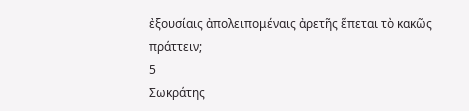ἐξουσίαις ἀπολειπομέναις ἀρετῆς ἕπεται τὸ κακῶς πράττειν;
5
Σωκράτης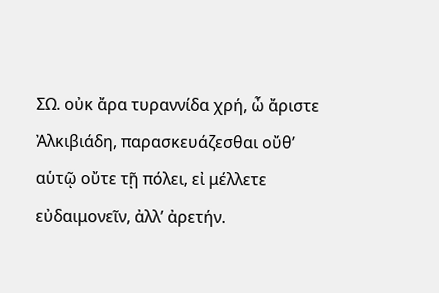ΣΩ. οὐκ ἄρα τυραννίδα χρή, ὦ ἄριστε Ἀλκιβιάδη, παρασκευάζεσθαι οὔθʼ αὑτῷ οὔτε τῇ πόλει, εἰ μέλλετε εὐδαιμονεῖν, ἀλλʼ ἀρετήν.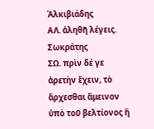Ἀλκιβιάδης
ΑΛ. ἀληθῆ λέγεις.
Σωκράτης
ΣΩ. πρὶν δέ γε ἀρετὴν ἔχειν, τὸ ἄρχεσθαι ἄμεινον ὑπὸ τοῦ βελτίονος ἢ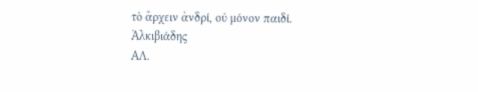τὸ ἄρχειν ἀνδρί, οὐ μόνον παιδί.
Ἀλκιβιάδης
ΑΛ.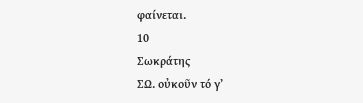φαίνεται.
10
Σωκράτης
ΣΩ. οὐκοῦν τό γʼ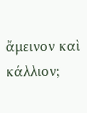ἄμεινον καὶ κάλλιον;